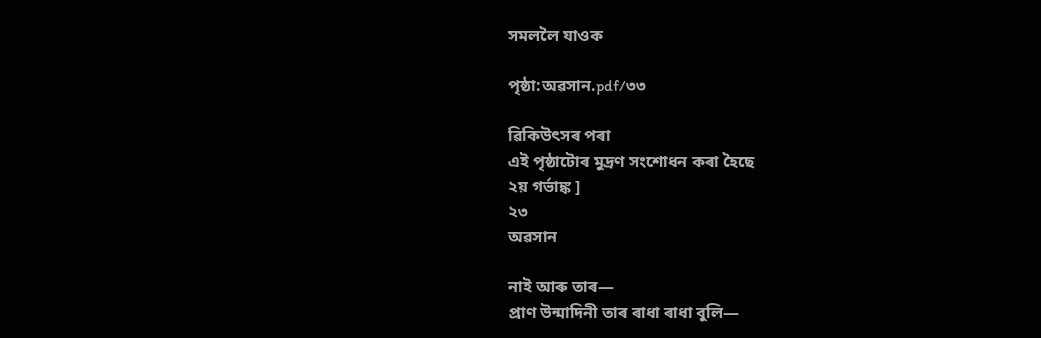সমললৈ যাওক

পৃষ্ঠা:অৱসান.pdf/৩৩

ৱিকিউৎসৰ পৰা
এই পৃষ্ঠাটোৰ মুদ্ৰণ সংশোধন কৰা হৈছে
২য় গৰ্ভাঙ্ক ]
২৩
অৱসান

নাই আৰু তাৰ—
প্ৰাণ উন্মাদিনী তাৰ ৰাধা ৰাধা বুলি—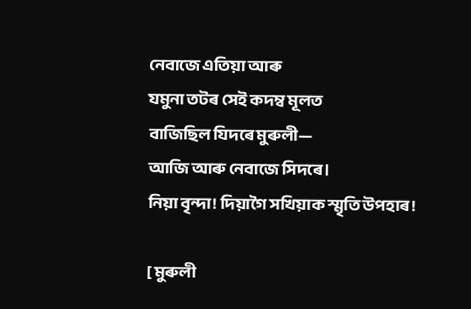নেবাজে এতিয়া আৰু
যমুনা তটৰ সেই কদম্ব মূলত
বাজিছিল যিদৰে মুৰুলী—
আজি আৰু নেবাজে সিদৰে।
নিয়া বৃন্দা! দিয়াগৈ সখিয়াক স্মৃতি উপহাৰ!

[ মুৰুলী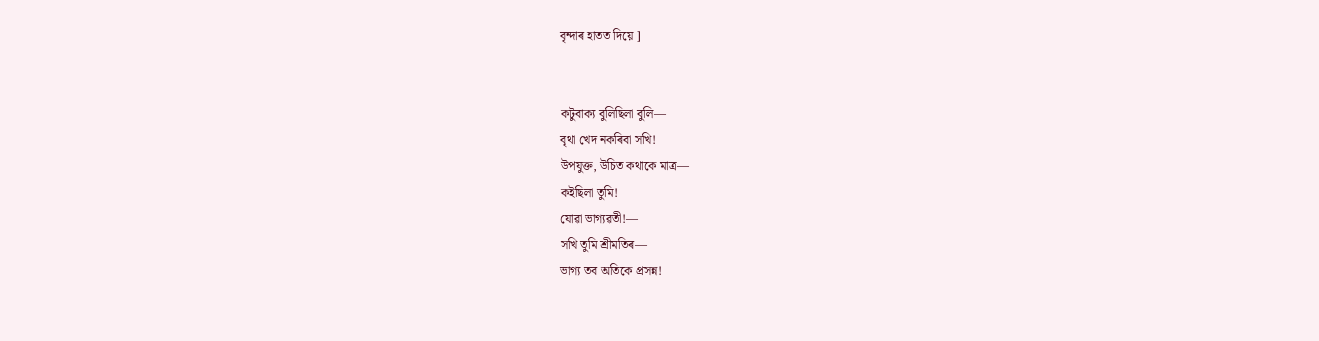বৃন্দাৰ হাতত দিয়ে ]


কটুবাক্য বুলিছিলা বুলি—
বৃথা খেদ নকৰিবা সখি!
উপযুক্ত, উচিত কথাকে মাত্ৰ—
কইছিলা তুমি!
যোৱা ভাগ্যৱতী!—
সখি তুমি শ্ৰীমতিৰ—
ভাগ্য তব অতিকে প্ৰসন্ন!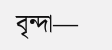বৃন্দা—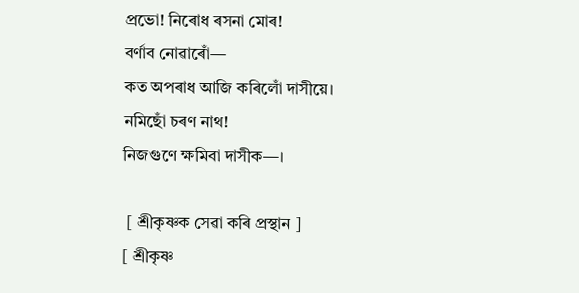প্ৰভো! নিৰোধ ৰসনা মোৰ!
বৰ্ণাব নোৱাৰোঁ—
কত অপৰাধ আজি কৰিলোঁ দাসীয়ে।
নমিছোঁ চৰণ নাথ!
নিজগুণে ক্ষমিবা দাসীক—।

 [ শ্ৰীকৃষ্ণক সেৱা কৰি প্ৰস্থান ]
[ শ্ৰীকৃষ্ণ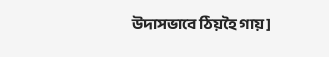উদাসভাবে ঠিয়হৈ গায় ]